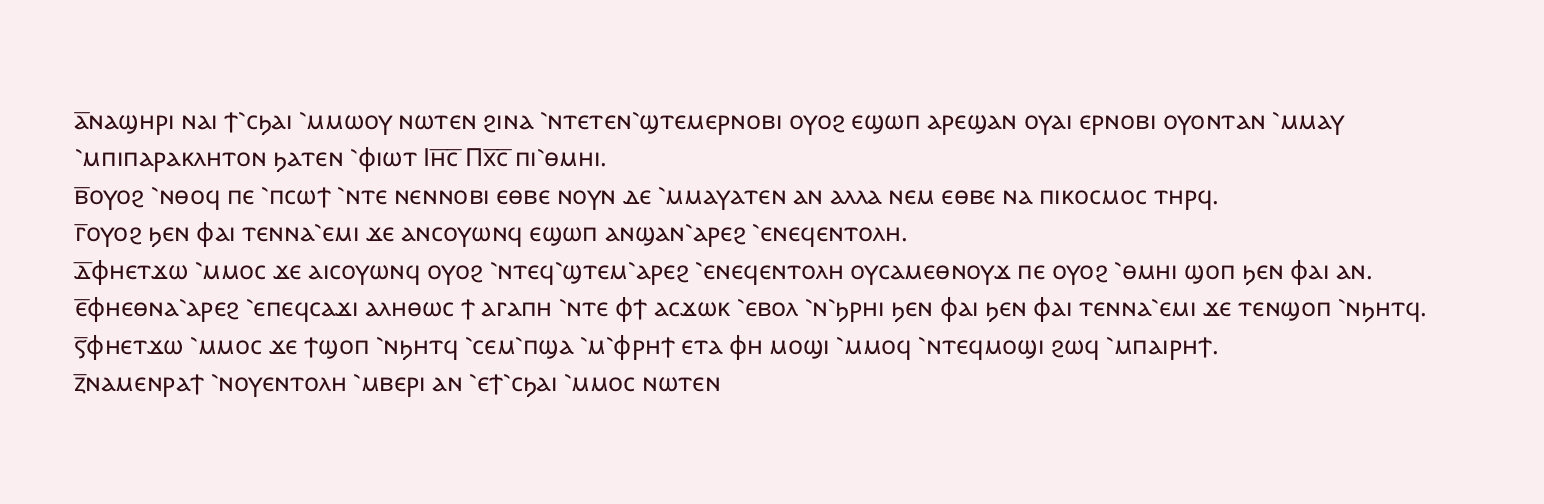ⲁ̅ⲛⲁϣⲏⲣⲓ ⲛⲁⲓ ϯ⳿ⲥϧⲁⲓ ⳿ⲙⲙⲱⲟⲩ ⲛⲱⲧⲉⲛ ϩⲓⲛⲁ ⳿ⲛⲧⲉⲧⲉⲛ⳿ϣⲧⲉⲙⲉⲣⲛⲟⲃⲓ ⲟⲩⲟϩ ⲉϣⲱⲡ ⲁⲣⲉϣⲁⲛ ⲟⲩⲁⲓ ⲉⲣⲛⲟⲃⲓ ⲟⲩⲟⲛⲧⲁⲛ ⳿ⲙⲙⲁⲩ ⳿ⲙⲡⲓⲡⲁⲣⲁⲕⲗⲏⲧⲟⲛ ϧⲁⲧⲉⲛ ⳿ⲫⲓⲱⲧ Ⲓⲏ̅ⲥ̅ Ⲡⲭ̅ⲥ̅ ⲡⲓ⳿ⲑⲙⲏⲓ.
ⲃ̅ⲟⲩⲟϩ ⳿ⲛⲑⲟϥ ⲡⲉ ⳿ⲡⲥⲱϯ ⳿ⲛⲧⲉ ⲛⲉⲛⲛⲟⲃⲓ ⲉⲑⲃⲉ ⲛⲟⲩⲛ ⲇⲉ ⳿ⲙⲙⲁⲩⲁⲧⲉⲛ ⲁⲛ ⲁⲗⲗⲁ ⲛⲉⲙ ⲉⲑⲃⲉ ⲛⲁ ⲡⲓⲕⲟⲥⲙⲟⲥ ⲧⲏⲣϥ.
ⲅ̅ⲟⲩⲟϩ ϧⲉⲛ ⲫⲁⲓ ⲧⲉⲛⲛⲁ⳿ⲉⲙⲓ ϫⲉ ⲁⲛⲥⲟⲩⲱⲛϥ ⲉϣⲱⲡ ⲁⲛϣⲁⲛ⳿ⲁⲣⲉϩ ⳿ⲉⲛⲉϥⲉⲛⲧⲟⲗⲏ.
ⲇ̅ⲫⲏⲉⲧϫⲱ ⳿ⲙⲙⲟⲥ ϫⲉ ⲁⲓⲥⲟⲩⲱⲛϥ ⲟⲩⲟϩ ⳿ⲛⲧⲉϥ⳿ϣⲧⲉⲙ⳿ⲁⲣⲉϩ ⳿ⲉⲛⲉϥⲉⲛⲧⲟⲗⲏ ⲟⲩⲥⲁⲙⲉⲑⲛⲟⲩϫ ⲡⲉ ⲟⲩⲟϩ ⳿ⲑⲙⲏⲓ ϣⲟⲡ ϧⲉⲛ ⲫⲁⲓ ⲁⲛ.
ⲉ̅ⲫⲏⲉⲑⲛⲁ⳿ⲁⲣⲉϩ ⳿ⲉⲡⲉϥⲥⲁϫⲓ ⲁⲗⲏⲑⲱⲥ ϯ ⲁⲅⲁⲡⲏ ⳿ⲛⲧⲉ ⲫϯ ⲁⲥϫⲱⲕ ⳿ⲉⲃⲟⲗ ⳿ⲛ⳿ϧⲣⲏⲓ ϧⲉⲛ ⲫⲁⲓ ϧⲉⲛ ⲫⲁⲓ ⲧⲉⲛⲛⲁ⳿ⲉⲙⲓ ϫⲉ ⲧⲉⲛϣⲟⲡ ⳿ⲛϧⲏⲧϥ.
ⲋ̅ⲫⲏⲉⲧϫⲱ ⳿ⲙⲙⲟⲥ ϫⲉ ϯϣⲟⲡ ⳿ⲛϧⲏⲧϥ ⳿ⲥⲉⲙ⳿ⲡϣⲁ ⳿ⲙ⳿ⲫⲣⲏϯ ⲉⲧⲁ ⲫⲏ ⲙⲟϣⲓ ⳿ⲙⲙⲟϥ ⳿ⲛⲧⲉϥⲙⲟϣⲓ ϩⲱϥ ⳿ⲙⲡⲁⲓⲣⲏϯ.
ⲍ̅ⲛⲁⲙⲉⲛⲣⲁϯ ⳿ⲛⲟⲩⲉⲛⲧⲟⲗⲏ ⳿ⲙⲃⲉⲣⲓ ⲁⲛ ⳿ⲉϯ⳿ⲥϧⲁⲓ ⳿ⲙⲙⲟⲥ ⲛⲱⲧⲉⲛ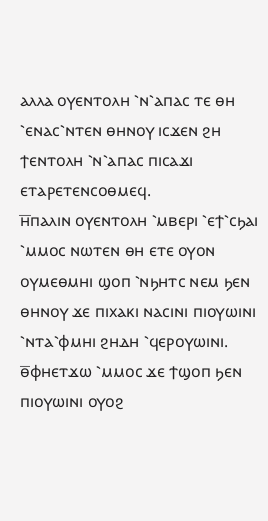ⲁⲗⲗⲁ ⲟⲩⲉⲛⲧⲟⲗⲏ ⳿ⲛ⳿ⲁⲡⲁⲥ ⲧⲉ ⲑⲏ ⳿ⲉⲛⲁⲥ⳿ⲛⲧⲉⲛ ⲑⲏⲛⲟⲩ ⲓⲥϫⲉⲛ ϩⲏ ϯⲉⲛⲧⲟⲗⲏ ⳿ⲛ⳿ⲁⲡⲁⲥ ⲡⲓⲥⲁϫⲓ ⲉⲧⲁⲣⲉⲧⲉⲛⲥⲟⲑⲙⲉϥ.
ⲏ̅ⲡⲁⲗⲓⲛ ⲟⲩⲉⲛⲧⲟⲗⲏ ⳿ⲙⲃⲉⲣⲓ ⳿ⲉϯ⳿ⲥϧⲁⲓ ⳿ⲙⲙⲟⲥ ⲛⲱⲧⲉⲛ ⲑⲏ ⲉⲧⲉ ⲟⲩⲟⲛ ⲟⲩⲙⲉⲑⲙⲏⲓ ϣⲟⲡ ⳿ⲛϧⲏⲧⲥ ⲛⲉⲙ ϧⲉⲛ ⲑⲏⲛⲟⲩ ϫⲉ ⲡⲓⲭⲁⲕⲓ ⲛⲁⲥⲓⲛⲓ ⲡⲓⲟⲩⲱⲓⲛⲓ ⳿ⲛⲧⲁ⳿ⲫⲙⲏⲓ ϩⲏⲇⲏ ⳿ϥⲉⲣⲟⲩⲱⲓⲛⲓ.
ⲑ̅ⲫⲏⲉⲧϫⲱ ⳿ⲙⲙⲟⲥ ϫⲉ ϯϣⲟⲡ ϧⲉⲛ ⲡⲓⲟⲩⲱⲓⲛⲓ ⲟⲩⲟϩ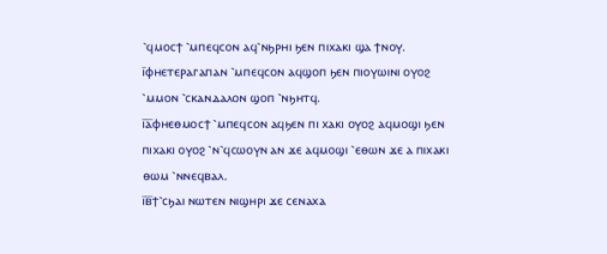⳿ϥⲙⲟⲥϯ ⳿ⲙⲡⲉϥⲥⲟⲛ ⲁϥ⳿ⲛϧⲣⲏⲓ ϧⲉⲛ ⲡⲓⲭⲁⲕⲓ ϣⲁ ϯⲛⲟⲩ.
ⲓ̅ⲫⲏⲉⲧⲉⲣⲁⲅⲁⲡⲁⲛ ⳿ⲙⲡⲉϥⲥⲟⲛ ⲁϥϣⲟⲡ ϧⲉⲛ ⲡⲓⲟⲩⲱⲓⲛⲓ ⲟⲩⲟϩ ⳿ⲙⲙⲟⲛ ⳿ⲥⲕⲁⲛⲇⲁⲗⲟⲛ ϣⲟⲡ ⳿ⲛϧⲏⲧϥ.
ⲓ̅ⲁ̅ⲫⲏⲉⲑⲙⲟⲥϯ ⳿ⲙⲡⲉϥⲥⲟⲛ ⲁϥϧⲉⲛ ⲡⲓ ⲭⲁⲕⲓ ⲟⲩⲟϩ ⲁϥⲙⲟϣⲓ ϧⲉⲛ ⲡⲓⲭⲁⲕⲓ ⲟⲩⲟϩ ⳿ⲛ⳿ϥⲥⲱⲟⲩⲛ ⲁⲛ ϫⲉ ⲁϥⲙⲟϣⲓ ⳿ⲉⲑⲱⲛ ϫⲉ ⲁ ⲡⲓⲭⲁⲕⲓ ⲑⲱⲙ ⳿ⲛⲛⲉϥⲃⲁⲗ.
ⲓ̅ⲃ̅ϯ⳿ⲥϧⲁⲓ ⲛⲱⲧⲉⲛ ⲛⲓϣⲏⲣⲓ ϫⲉ ⲥⲉⲛⲁⲭⲁ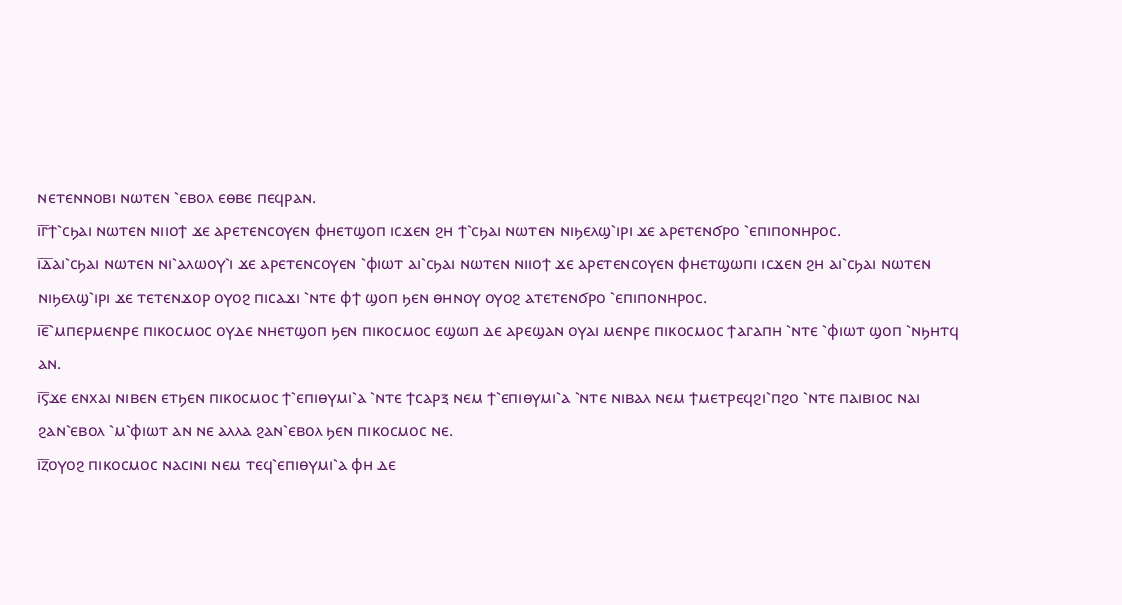ⲛⲉⲧⲉⲛⲛⲟⲃⲓ ⲛⲱⲧⲉⲛ ⳿ⲉⲃⲟⲗ ⲉⲑⲃⲉ ⲡⲉϥⲣⲁⲛ.
ⲓ̅ⲅ̅ϯ⳿ⲥϧⲁⲓ ⲛⲱⲧⲉⲛ ⲛⲓⲓⲟϯ ϫⲉ ⲁⲣⲉⲧⲉⲛⲥⲟⲩⲉⲛ ⲫⲏⲉⲧϣⲟⲡ ⲓⲥϫⲉⲛ ϩⲏ ϯ⳿ⲥϧⲁⲓ ⲛⲱⲧⲉⲛ ⲛⲓϧⲉⲗϣ⳿ⲓⲣⲓ ϫⲉ ⲁⲣⲉⲧⲉⲛϭⲣⲟ ⳿ⲉⲡⲓⲡⲟⲛⲏⲣⲟⲥ.
ⲓ̅ⲇ̅ⲁⲓ⳿ⲥϧⲁⲓ ⲛⲱⲧⲉⲛ ⲛⲓ⳿ⲁⲗⲱⲟⲩ⳿ⲓ ϫⲉ ⲁⲣⲉⲧⲉⲛⲥⲟⲩⲉⲛ ⳿ⲫⲓⲱⲧ ⲁⲓ⳿ⲥϧⲁⲓ ⲛⲱⲧⲉⲛ ⲛⲓⲓⲟϯ ϫⲉ ⲁⲣⲉⲧⲉⲛⲥⲟⲩⲉⲛ ⲫⲏⲉⲧϣⲱⲡⲓ ⲓⲥϫⲉⲛ ϩⲏ ⲁⲓ⳿ⲥϧⲁⲓ ⲛⲱⲧⲉⲛ ⲛⲓϧⲉⲗϣ⳿ⲓⲣⲓ ϫⲉ ⲧⲉⲧⲉⲛϫⲟⲣ ⲟⲩⲟϩ ⲡⲓⲥⲁϫⲓ ⳿ⲛⲧⲉ ⲫϯ ϣⲟⲡ ϧⲉⲛ ⲑⲏⲛⲟⲩ ⲟⲩⲟϩ ⲁⲧⲉⲧⲉⲛϭⲣⲟ ⳿ⲉⲡⲓⲡⲟⲛⲏⲣⲟⲥ.
ⲓ̅ⲉ̅⳿ⲙⲡⲉⲣⲙⲉⲛⲣⲉ ⲡⲓⲕⲟⲥⲙⲟⲥ ⲟⲩⲇⲉ ⲛⲏⲉⲧϣⲟⲡ ϧⲉⲛ ⲡⲓⲕⲟⲥⲙⲟⲥ ⲉϣⲱⲡ ⲇⲉ ⲁⲣⲉϣⲁⲛ ⲟⲩⲁⲓ ⲙⲉⲛⲣⲉ ⲡⲓⲕⲟⲥⲙⲟⲥ ϯⲁⲅⲁⲡⲏ ⳿ⲛⲧⲉ ⳿ⲫⲓⲱⲧ ϣⲟⲡ ⳿ⲛϧⲏⲧϥ ⲁⲛ.
ⲓ̅ⲋ̅ϫⲉ ⲉⲛⲭⲁⲓ ⲛⲓⲃⲉⲛ ⲉⲧϧⲉⲛ ⲡⲓⲕⲟⲥⲙⲟⲥ ϯ⳿ⲉⲡⲓⲑⲩⲙⲓ⳿ⲁ ⳿ⲛⲧⲉ ϯⲥⲁⲣⲝ ⲛⲉⲙ ϯ⳿ⲉⲡⲓⲑⲩⲙⲓ⳿ⲁ ⳿ⲛⲧⲉ ⲛⲓⲃⲁⲗ ⲛⲉⲙ ϯⲙⲉⲧⲣⲉϥϩⲓ⳿ⲡϩⲟ ⳿ⲛⲧⲉ ⲡⲁⲓⲃⲓⲟⲥ ⲛⲁⲓ ϩⲁⲛ⳿ⲉⲃⲟⲗ ⳿ⲙ⳿ⲫⲓⲱⲧ ⲁⲛ ⲛⲉ ⲁⲗⲗⲁ ϩⲁⲛ⳿ⲉⲃⲟⲗ ϧⲉⲛ ⲡⲓⲕⲟⲥⲙⲟⲥ ⲛⲉ.
ⲓ̅ⲍ̅ⲟⲩⲟϩ ⲡⲓⲕⲟⲥⲙⲟⲥ ⲛⲁⲥⲓⲛⲓ ⲛⲉⲙ ⲧⲉϥ⳿ⲉⲡⲓⲑⲩⲙⲓ⳿ⲁ ⲫⲏ ⲇⲉ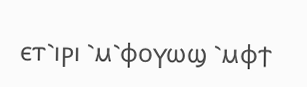ⲉⲧ⳿ⲓⲣⲓ ⳿ⲙ⳿ⲫⲟⲩⲱϣ ⳿ⲙⲫϯ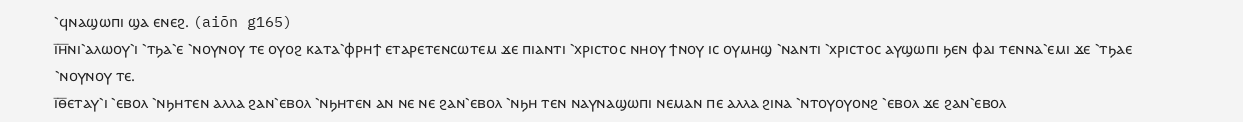⳿ϥⲛⲁϣⲱⲡⲓ ϣⲁ ⲉⲛⲉϩ. (aiōn g165)
ⲓ̅ⲏ̅ⲛⲓ⳿ⲁⲗⲱⲟⲩ⳿ⲓ ⳿ⲧϧⲁ⳿ⲉ ⳿ⲛⲟⲩⲛⲟⲩ ⲧⲉ ⲟⲩⲟϩ ⲕⲁⲧⲁ⳿ⲫⲣⲏϯ ⲉⲧⲁⲣⲉⲧⲉⲛⲥⲱⲧⲉⲙ ϫⲉ ⲡⲓⲁⲛⲧⲓ ⳿ⲭⲣⲓⲥⲧⲟⲥ ⲛⲏⲟⲩ ϯⲛⲟⲩ ⲓⲥ ⲟⲩⲙⲏϣ ⳿ⲛⲁⲛⲧⲓ ⳿ⲭⲣⲓⲥⲧⲟⲥ ⲁⲩϣⲱⲡⲓ ϧⲉⲛ ⲫⲁⲓ ⲧⲉⲛⲛⲁ⳿ⲉⲙⲓ ϫⲉ ⳿ⲧϧⲁⲉ ⳿ⲛⲟⲩⲛⲟⲩ ⲧⲉ.
ⲓ̅ⲑ̅ⲉⲧⲁⲩ⳿ⲓ ⳿ⲉⲃⲟⲗ ⳿ⲛϧⲏⲧⲉⲛ ⲁⲗⲗⲁ ϩⲁⲛ⳿ⲉⲃⲟⲗ ⳿ⲛϧⲏⲧⲉⲛ ⲁⲛ ⲛⲉ ⲛⲉ ϩⲁⲛ⳿ⲉⲃⲟⲗ ⳿ⲛϧⲏ ⲧⲉⲛ ⲛⲁⲩⲛⲁϣⲱⲡⲓ ⲛⲉⲙⲁⲛ ⲡⲉ ⲁⲗⲗⲁ ϩⲓⲛⲁ ⳿ⲛⲧⲟⲩⲟⲩⲟⲛϩ ⳿ⲉⲃⲟⲗ ϫⲉ ϩⲁⲛ⳿ⲉⲃⲟⲗ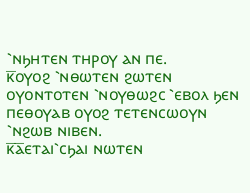⳿ⲛϧⲏⲧⲉⲛ ⲧⲏⲣⲟⲩ ⲁⲛ ⲡⲉ.
ⲕ̅ⲟⲩⲟϩ ⳿ⲛⲑⲱⲧⲉⲛ ϩⲱⲧⲉⲛ ⲟⲩⲟⲛⲧⲟⲧⲉⲛ ⳿ⲛⲟⲩⲑⲱϩⲥ ⳿ⲉⲃⲟⲗ ϧⲉⲛ ⲡⲉⲑⲟⲩⲁⲃ ⲟⲩⲟϩ ⲧⲉⲧⲉⲛⲥⲱⲟⲩⲛ ⳿ⲛϩⲱⲃ ⲛⲓⲃⲉⲛ.
ⲕ̅ⲁ̅ⲉⲧⲁⲓ⳿ⲥϧⲁⲓ ⲛⲱⲧⲉⲛ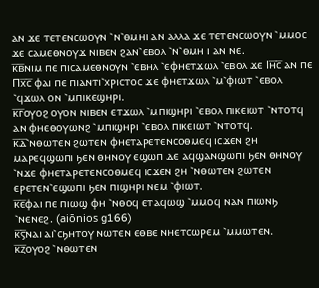ⲁⲛ ϫⲉ ⲧⲉⲧⲉⲛⲥⲱⲟⲩⲛ ⳿ⲛ⳿ⲑⲙⲏⲓ ⲁⲛ ⲁⲗⲗⲁ ϫⲉ ⲧⲉⲧⲉⲛⲥⲱⲟⲩⲛ ⳿ⲙⲙⲟⲥ ϫⲉ ⲥⲁⲙⲉⲑⲛⲟⲩϫ ⲛⲓⲃⲉⲛ ϩⲁⲛ⳿ⲉⲃⲟⲗ ⳿ⲛ⳿ⲑⲙⲏ ⲓ ⲁⲛ ⲛⲉ.
ⲕ̅ⲃ̅ⲛⲓⲙ ⲡⲉ ⲡⲓⲥⲁⲙⲉⲑⲛⲟⲩⲛ ⳿ⲉⲃⲏⲗ ⳿ⲉⲫⲏⲉⲧϫⲱⲗ ⳿ⲉⲃⲟⲗ ϫⲉ Ⲓⲏ̅ⲥ̅ ⲁⲛ ⲡⲉ Ⲡⲭ̅ⲥ̅ ⲫⲁⲓ ⲡⲉ ⲡⲓⲁⲛⲧⲓ⳿ⲭⲣⲓⲥⲧⲟⲥ ϫⲉ ⲫⲏⲉⲧϫⲱⲗ ⳿ⲙ⳿ⲫⲓⲱⲧ ⳿ⲉⲃⲟⲗ ⳿ϥϫⲱⲗ ⲟⲛ ⳿ⲙⲡⲓⲕⲉϣⲏⲣⲓ.
ⲕ̅ⲅ̅ⲟⲩⲟϩ ⲟⲩⲟⲛ ⲛⲓⲃⲉⲛ ⲉⲧϫⲱⲗ ⳿ⲙⲡⲓϣⲏⲣⲓ ⳿ⲉⲃⲟⲗ ⲡⲓⲕⲉⲓⲱⲧ ⳿ⲛⲧⲟⲧϥ ⲁⲛ ⲫⲏⲉⲑⲟⲩⲱⲛϩ ⳿ⲙⲡⲓϣⲏⲣⲓ ⳿ⲉⲃⲟⲗ ⲡⲓⲕⲉⲓⲱⲧ ⳿ⲛⲧⲟⲧϥ.
ⲕ̅ⲇ̅⳿ⲛⲑⲱⲧⲉⲛ ϩⲱⲧⲉⲛ ⲫⲏⲉⲧⲁⲣⲉⲧⲉⲛⲥⲟⲑⲙⲉϥ ⲓⲥϫⲉⲛ ϩⲏ ⲙⲁⲣⲉϥϣⲱⲡⲓ ϧⲉⲛ ⲑⲏⲛⲟⲩ ⲉϣⲱⲡ ⲇⲉ ⲁϥϣⲁⲛϣⲱⲡⲓ ϧⲉⲛ ⲑⲏⲛⲟⲩ ⳿ⲛϫⲉ ⲫⲏⲉⲧⲁⲣⲉⲧⲉⲛⲥⲟⲑⲙⲉϥ ⲓⲥϫⲉⲛ ϩⲏ ⳿ⲛⲑⲱⲧⲉⲛ ϩⲱⲧⲉⲛ ⲉⲣⲉⲧⲉⲛ⳿ⲉϣⲱⲡⲓ ϧⲉⲛ ⲡⲓϣⲏⲣⲓ ⲛⲉⲙ ⳿ⲫⲓⲱⲧ.
ⲕ̅ⲉ̅ⲫⲁⲓ ⲡⲉ ⲡⲓⲱϣ ⲫⲏ ⳿ⲛⲑⲟϥ ⲉⲧⲁϥⲱϣ ⳿ⲙⲙⲟϥ ⲛⲁⲛ ⲡⲓⲱⲛϧ ⳿ⲛⲉⲛⲉϩ. (aiōnios g166)
ⲕ̅ⲋ̅ⲛⲁⲓ ⲁⲓ⳿ⲥϧⲏⲧⲟⲩ ⲛⲱⲧⲉⲛ ⲉⲑⲃⲉ ⲛⲏⲉⲧⲥⲱⲣⲉⲙ ⳿ⲙⲙⲱⲧⲉⲛ.
ⲕ̅ⲍ̅ⲟⲩⲟϩ ⳿ⲛⲑⲱⲧⲉⲛ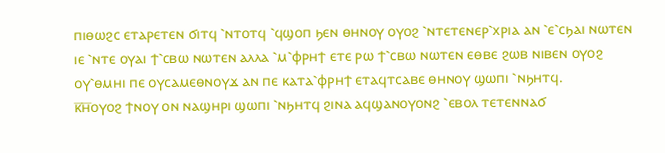ⲡⲓⲑⲱϩⲥ ⲉⲧⲁⲣⲉⲧⲉⲛ ϭⲓⲧϥ ⳿ⲛⲧⲟⲧϥ ⳿ϥϣⲟⲡ ϧⲉⲛ ⲑⲏⲛⲟⲩ ⲟⲩⲟϩ ⳿ⲛⲧⲉⲧⲉⲛⲉⲣ⳿ⲭⲣⲓⲁ ⲁⲛ ⳿ⲉ⳿ⲥϧⲁⲓ ⲛⲱⲧⲉⲛ ⲓⲉ ⳿ⲛⲧⲉ ⲟⲩⲁⲓ ϯ⳿ⲥⲃⲱ ⲛⲱⲧⲉⲛ ⲁⲗⲗⲁ ⳿ⲙ⳿ⲫⲣⲏϯ ⲉⲧⲉ ⲣⲱ ϯ⳿ⲥⲃⲱ ⲛⲱⲧⲉⲛ ⲉⲑⲃⲉ ϩⲱⲃ ⲛⲓⲃⲉⲛ ⲟⲩⲟϩ ⲟⲩ⳿ⲑⲙⲏⲓ ⲡⲉ ⲟⲩⲥⲁⲙⲉⲑⲛⲟⲩϫ ⲁⲛ ⲡⲉ ⲕⲁⲧⲁ⳿ⲫⲣⲏϯ ⲉⲧⲁϥⲧⲥⲁⲃⲉ ⲑⲏⲛⲟⲩ ϣⲱⲡⲓ ⳿ⲛϧⲏⲧϥ.
ⲕ̅ⲏ̅ⲟⲩⲟϩ ϯⲛⲟⲩ ⲟⲛ ⲛⲁϣⲏⲣⲓ ϣⲱⲡⲓ ⳿ⲛϧⲏⲧϥ ϩⲓⲛⲁ ⲁϥϣⲁⲛⲟⲩⲟⲛϩ ⳿ⲉⲃⲟⲗ ⲧⲉⲧⲉⲛⲛⲁϭ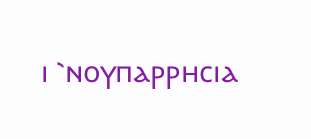ⲓ ⳿ⲛⲟⲩⲡⲁⲣⲣⲏⲥⲓⲁ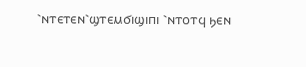⳿ⲛⲧⲉⲧⲉⲛ⳿ϣⲧⲉⲙϭⲓϣⲓⲡⲓ ⳿ⲛⲧⲟⲧϥ ϧⲉⲛ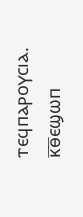ⲧⲉϥⲡⲁⲣⲟⲩⲥⲓⲁ.
ⲕ̅ⲑ̅ⲉϣⲱⲡ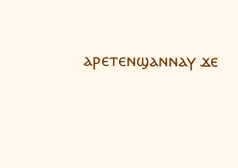ⲁⲣⲉⲧⲉⲛϣⲁⲛⲛⲁⲩ ϫⲉ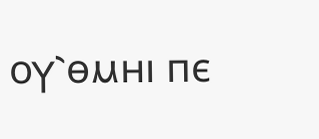ⲟⲩ⳿ⲑⲙⲏⲓ ⲡⲉ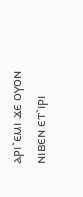ⲁⲣⲓ⳿ⲉⲙⲓ ϫⲉ ⲟⲩⲟⲛ ⲛⲓⲃⲉⲛ ⲉⲧ⳿ⲓⲣⲓ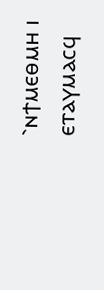⳿ⲛϯⲙⲉⲑⲙⲏ ⲓ ⲉⲧⲁⲩⲙⲁⲥϥ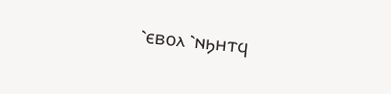⳿ⲉⲃⲟⲗ ⳿ⲛϧⲏⲧϥ